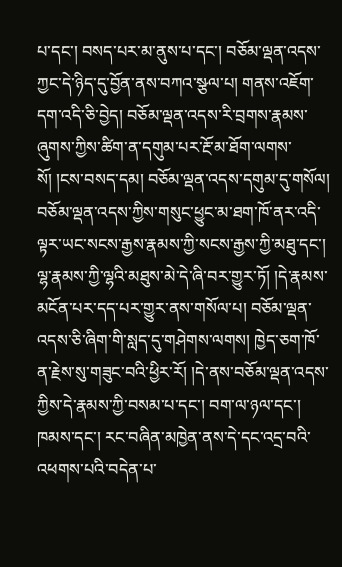པ་དང་། བསད་པར་མ་ནུས་པ་དང་། བཅོམ་ལྡན་འདས་ཀྱང་དེ་ཉིད་དུ་བྱོན་ནས་བཀའ་སྩལ་པ། གནས་འཇོག་དག་འདི་ཅི་བྱེད། བཅོམ་ལྡན་འདས་རི་བྲགས་རྣམས་ཞུགས་ཀྱིས་ཚིག་ན་དགུམ་པར་རྔོ་མ་ཐོག་ལགས་སོ། །ངས་བསད་དམ། བཅོམ་ལྡན་འདས་དགུམ་དུ་གསོལ། བཅོམ་ལྡན་འདས་ཀྱིས་གསུང་ཕྱུང་མ་ཐག་ཁོ་ནར་འདི་ལྟར་ཡང་སངས་རྒྱས་རྣམས་ཀྱི་སངས་རྒྱས་ཀྱི་མཐུ་དང་། ལྷ་རྣམས་ཀྱི་ལྷའི་མཐུས་མེ་དེ་ཞི་བར་གྱུར་ཏོ། །དེ་རྣམས་མངོན་པར་དད་པར་གྱུར་ནས་གསོལ་པ། བཅོམ་ལྡན་འདས་ཅི་ཞིག་གི་སླད་དུ་གཤེགས་ལགས། ཁྱེད་ཅག་ཁོ་ན་རྗེས་སུ་གཟུང་བའི་ཕྱིར་རོ། །དེ་ནས་བཅོམ་ལྡན་འདས་ཀྱིས་དེ་རྣམས་ཀྱི་བསམ་པ་དང་། བག་ལ་ཉལ་དང་། ཁམས་དང་། རང་བཞིན་མཁྱེན་ནས་དེ་དང་འདྲ་བའི་འཕགས་པའི་བདེན་པ་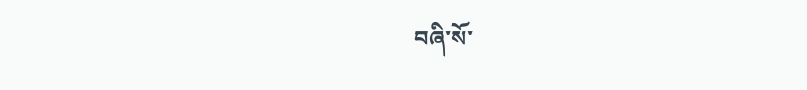བཞི་སོ་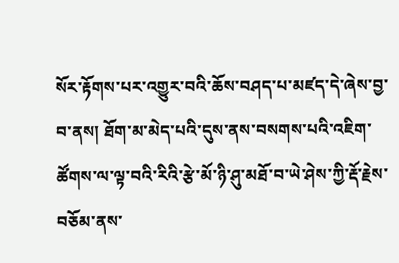སོར་རྟོགས་པར་འགྱུར་བའི་ཆོས་བཤད་པ་མཛད་དེ་ཞེས་བྱ་བ་ནས། ཐོག་མ་མེད་པའི་དུས་ནས་བསགས་པའི་འཇིག་ཚོགས་ལ་ལྟ་བའི་རིའི་རྩེ་མོ་ཉི་ཤུ་མཐོ་བ་ཡེ་ཤེས་ཀྱི་རྡོ་རྗེས་བཅོམ་ནས་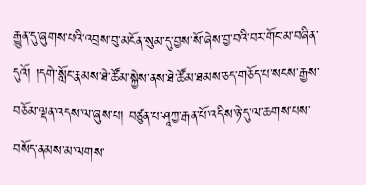རྒྱུན་དུ་ཞུགས་པའི་འབྲས་བུ་མངོན་སུམ་དུ་བྱས་སོ་ཞེས་བྱ་བའི་བར་གོང་མ་བཞིན་དུའོ། །དགེ་སློང་རྣམས་ཐེ་ཚོམ་སྐྱེས་ནས་ཐེ་ཚོམ་ཐམས་ཅད་གཅོད་པ་སངས་རྒྱས་བཅོམ་ལྡན་འདས་ལ་ཞུས་པ། བཙུན་པ་ཤཱཀྱ་རྒན་པོ་འདིས་ཉེ་དུ་ལ་ཆགས་པས་བསོད་ནམས་མ་ལགས་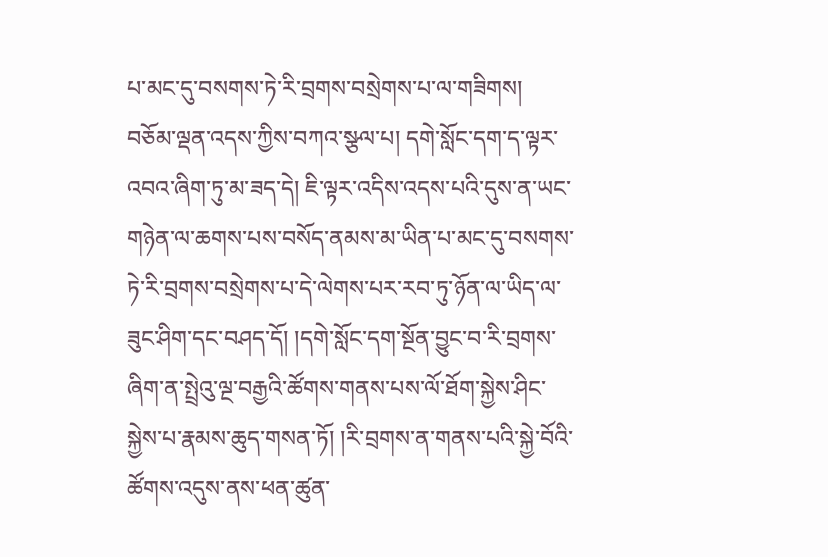པ་མང་དུ་བསགས་ཏེ་རི་བྲགས་བསྲེགས་པ་ལ་གཟིགས། བཅོམ་ལྡན་འདས་ཀྱིས་བཀའ་སྩལ་པ། དགེ་སློང་དག་ད་ལྟར་འབའ་ཞིག་ཏུ་མ་ཟད་དེ། ཇི་ལྟར་འདིས་འདས་པའི་དུས་ན་ཡང་གཉེན་ལ་ཆགས་པས་བསོད་ནམས་མ་ཡིན་པ་མང་དུ་བསགས་ཏེ་རི་བྲགས་བསྲེགས་པ་དེ་ལེགས་པར་རབ་ཏུ་ཉོན་ལ་ཡིད་ལ་ཟུང་ཤིག་དང་བཤད་དོ། །དགེ་སློང་དག་སྔོན་བྱུང་བ་རི་བྲགས་ཞིག་ན་སྤྲེའུ་ལྔ་བརྒྱའི་ཚོགས་གནས་པས་ལོ་ཐོག་སྐྱེས་ཤིང་སྐྱེས་པ་རྣམས་ཆུད་གསན་ཏོ། །རི་བྲགས་ན་གནས་པའི་སྐྱེ་བོའི་ཚོགས་འདུས་ནས་ཕན་ཚུན་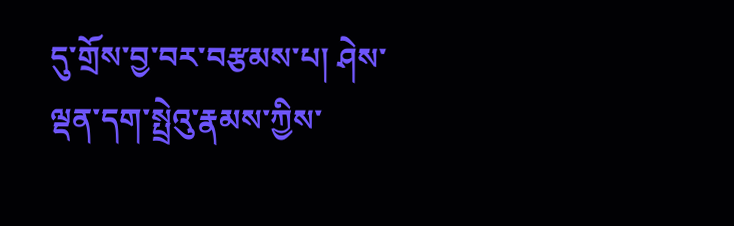དུ་གྲོས་བྱ་བར་བརྩམས་པ། ཤེས་ལྡན་དག་སྤྲེའུ་རྣམས་ཀྱིས་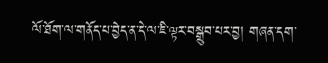ལོ་ཐོག་ལ་གནོད་པ་བྱེད་ན་དེ་ལ་ཇི་ལྟར་བསྒྲུབ་པར་བྱ། གཞན་དག་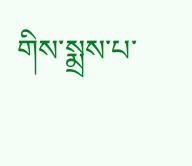གིས་སྨྲས་པ་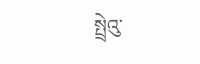སྤྲེའུ་